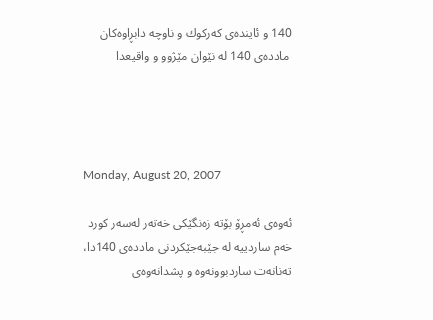140 و ئاینده‌ی‌ كه‌ركوك و ناوچه‌ دابڕاوه‌کان
 مادده‌ی‌ 140 له‌ نێوان مێژوو و واقیعدا




Monday, August 20, 2007

ئه‌وه‌ی‌ ئه‌مڕۆ بۆته‌ زه‌نگێكی‌ خه‌ته‌ر له‌سه‌ر كورد خه‌م ساردییه‌ له‌ جێبه‌جێكردنی‌ مادده‌ی‌ 140دا، ته‌نانه‌ت ساردبوونه‌وه‌ و پشدانه‌وه‌ی‌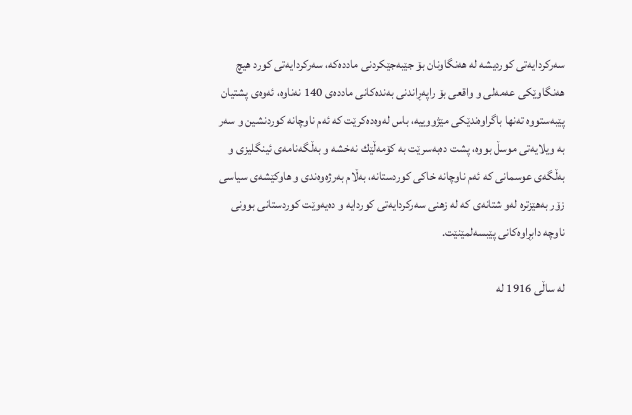سه‌ركردایه‌تی‌ كوردیشه‌ له‌ هه‌نگاونان بۆ جێبه‌جێكردنی‌ مادده‌كه‌، سه‌ركردایه‌تی‌ كورد هیچ هه‌نگاوێكی‌ عه‌مه‌لی‌ و واقعی‌ بۆ راپه‌ڕاندنی‌ به‌نده‌كانی‌ مادده‌ی‌ 140 نه‌ناوه‌، ئه‌وه‌ی‌ پشتیان پێبه‌ستووه‌ ته‌نها باگراوه‌ندێكی‌ مێژووییه‌، باس له‌وه‌ده‌كرێت كه‌ ئه‌م ناوچانه‌ كوردنشین و سه‌ر به‌ ویلایه‌تی‌ موسڵ بووه‌، پشت ده‌به‌سرێت به‌ كۆمه‌ڵێك نه‌خشه‌ و به‌ڵگه‌نامه‌ی‌ ئینگلیزی‌ و به‌ڵگه‌ی‌ عوسمانی‌ كه‌ ئه‌م ناوچانه‌ خاكی‌ كوردستانه‌، به‌ڵام به‌رژه‌وه‌ندی‌ و هاوكێشه‌ی‌ سیاسی‌ زۆر به‌هێزتره‌ له‌و شتانه‌ی‌ كه‌ له‌ زهنی‌ سه‌ركردایه‌تی‌ كوردایه‌ و ده‌یه‌وێت كوردستانی‌ بوونی‌ ناوچه‌ دابڕاوه‌كانی‌ پێبسه‌لمێنێت.

له‌ ساڵی‌ 1916 له‌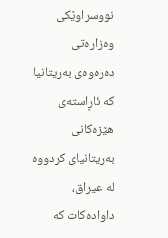نووسراوێكی‌ وه‌زاره‌تی‌ ده‌ره‌وه‌ی‌ به‌ریتانیا كه‌ ئاڕاسته‌ی‌ هێزه‌كانی‌ به‌ریتانیای‌ كردووه‌ له‌ عیراق، داواده‌كات كه‌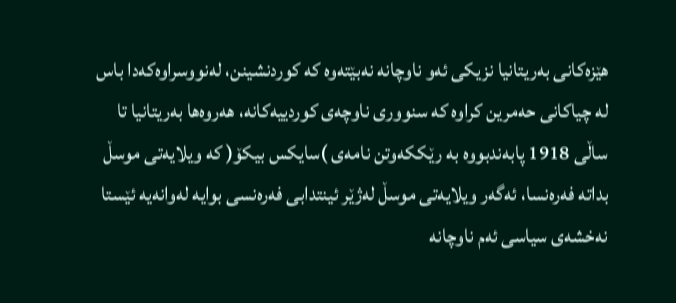هێزه‌كانی‌ به‌ریتانیا نزیكی‌ ئه‌و ناوچانه‌ نه‌بێته‌وه‌ كه‌ كوردنشینن، له‌نووسراوه‌كه‌دا باس له‌ چیاكانی‌ حه‌مرین كراوه‌ كه‌ سنووری‌ ناوچه‌ی‌ كوردییه‌كانه‌، هه‌روه‌ها به‌ریتانیا تا ساڵی‌ 1918 پابه‌ندبووه‌ به‌ رێككه‌وتن نامه‌ی‌ )سایكس بیكۆ( كه‌ ویلایه‌تی‌ موسڵ بداته‌ فه‌ره‌نسا، ئه‌گه‌ر ویلایه‌تی‌ موسڵ له‌ژێر ئینتدابی‌ فه‌ره‌نسی‌ بوایه‌ له‌وانه‌یه‌ ئێستا نه‌خشه‌ی‌ سیاسی‌ ئه‌م ناوچانه‌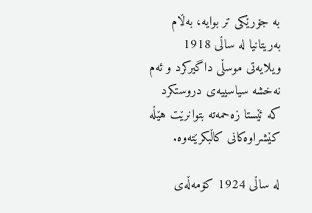به‌ جۆرێكی‌ تر بوایه‌، به‌ڵام به‌ریتانیا له‌ ساڵی‌ 1918 ویلایه‌تی‌ موسڵی‌ داگیركرد و ئه‌م نه‌خشه‌ سیاسییه‌ی‌ دروستكرد كه‌ ئێستا زه‌حمه‌ته‌ بتوانرێت هێڵه‌ كێشراوه‌كانی‌ كاڵبكرێته‌وه‌.

له‌ ساڵی‌ 1924 كۆمه‌ڵه‌ی‌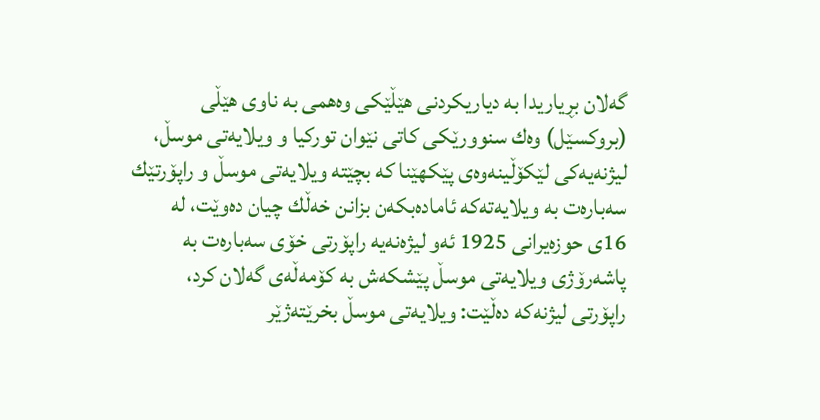گه‌لان بڕیاریدا به‌ دیاریكردنی‌ هێڵێكی‌ وه‌همی‌ به‌ ناوی‌ هێڵی‌ (بروكسێل) وه‌ك سنوورێكی‌ كاتی‌ نێوان توركیا و ویلایه‌تی‌ موسڵ، لیژنه‌یه‌كی‌ لێكۆڵینه‌وه‌ی‌ پێكهێنا كه‌ بچێته‌ ویلایه‌تی‌ موسڵ و راپۆرتێك سه‌باره‌ت به‌ ویلایه‌ته‌كه‌ ئاماده‌بكه‌ن بزانن خه‌ڵك چیان ده‌وێت، له‌ 16ی‌ حوزه‌یرانی‌ 1925 ئه‌و لیژه‌نه‌یه‌ راپۆرتی‌ خۆی‌ سه‌باره‌ت به‌ پاشه‌رۆژی‌ ویلایه‌تی‌ موسڵ پێشكه‌ش به‌ كۆمه‌ڵه‌ی‌ گه‌لان كرد، راپۆرتی‌ لیژنه‌كه‌ ده‌ڵێت: ویلایه‌تی‌ موسڵ بخرێته‌ژێر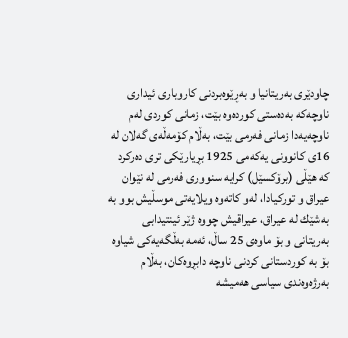چاودێری‌ به‌ریتانیا و به‌ڕێوه‌بردنی‌ كاروباری‌ ئیداری‌ ناوچه‌كه‌ به‌ده‌ستی‌ كورده‌وه‌ بێت، زمانی‌ كوردی‌ له‌م ناوچه‌یه‌دا زمانی‌ فه‌رمی‌ بێت، به‌ڵام كۆمه‌ڵه‌ی‌ گه‌لان له‌ 16ی‌ كانوونی‌ یه‌كه‌می‌ 1925 بڕیارێكی‌ تری‌ ده‌ركرد كه‌ هێڵی‌ (برۆكسێل) كرایه‌ سنووری‌ فه‌رمی‌ له‌ نێوان عیراق و توركیادا، له‌و كاته‌وه‌ ویلایه‌تی‌ موسڵیش بوو به‌ به‌شێك له‌ عیراق، عیراقیش چووه‌ ژێر ئینتیدابی‌ به‌ریتانی‌ و بۆ ماوه‌ی‌ 25 ساڵ، ئه‌مه‌ به‌ڵگه‌یه‌كی‌ شیاوه‌ بۆ به‌ كوردستانی‌ كردنی‌ ناوچه‌ دابڕوه‌كان، به‌ڵام به‌رژه‌وه‌ندی‌ سیاسی‌ هه‌میشه‌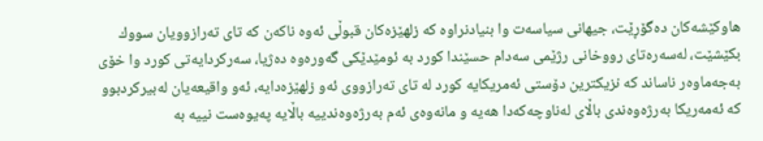هاوكێشه‌كان ده‌گۆڕێت، جیهانی‌ سیاسه‌ت وا بنیادنراوه‌ كه‌ زلهێزه‌كان قبوڵی‌ ئه‌وه‌ ناكه‌ن كه‌ تای‌ ته‌رازوویان سووك بكێشێت، له‌سه‌ره‌تای‌ رووخانی‌ رژێمی‌ سه‌دام حسێندا كورد به‌ ئومێدێكی‌ گه‌وره‌وه‌ ده‌ژیا، سه‌ركردایه‌تی‌ كورد وا خۆی‌ به‌جه‌ماوه‌ر ناساند كه‌ نزیكترین دۆستی‌ ئه‌مریكایه‌ كورد له‌ تای ته‌رازووی‌ ئه‌و زلهێزه‌دایه‌، ئه‌و واقیعه‌یان له‌بیركردبوو كه‌ ئه‌مه‌ریكا به‌رژه‌وه‌ندی‌ باڵای‌ له‌ناوچه‌كه‌دا هه‌یه‌ و مانه‌وه‌ی‌ ئه‌م به‌رژه‌وه‌ندییه‌ باڵایه‌ په‌یوه‌ست نییه‌ به‌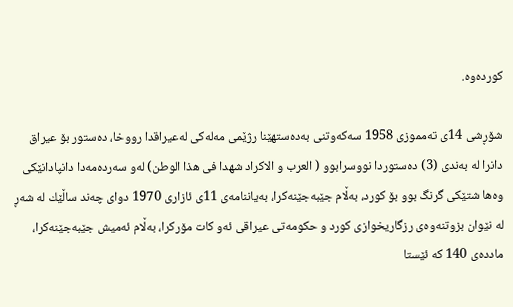كورده‌وه‌.

شۆڕشی‌ 14ی‌ ته‌مموزی‌ 1958 سه‌كه‌وتنی‌ به‌ده‌ستهێنا رژێمی‌ مه‌له‌كی‌ له‌عیراقدا رووخا، ده‌ستور بۆ عیراق دانرا له‌ به‌ندی‌ (3) ده‌ستوردا نووسرابوو ( العرب و الاكراد شهدا فی هذا الوطن) له‌و سه‌رده‌مه‌دا دانپادانێكی‌ وه‌ها شتێكی‌ گرنگ بوو بۆ كورد، به‌ڵام جێبه‌جێنه‌كرا، به‌یاننامه‌ی‌ 11ی‌ ئازاری‌ 1970 دوای‌ چه‌ند ساڵێك له‌ شه‌ڕ له‌ نێوان بزوتنه‌وه‌ی‌ رزگاریخوازی‌ كورد و حكومه‌تی‌ عیراقی‌ ئه‌و كات مۆركرا، به‌ڵام ئه‌میش جێبه‌جێنه‌كرا، مادده‌ی‌ 140 كه‌ ئێستا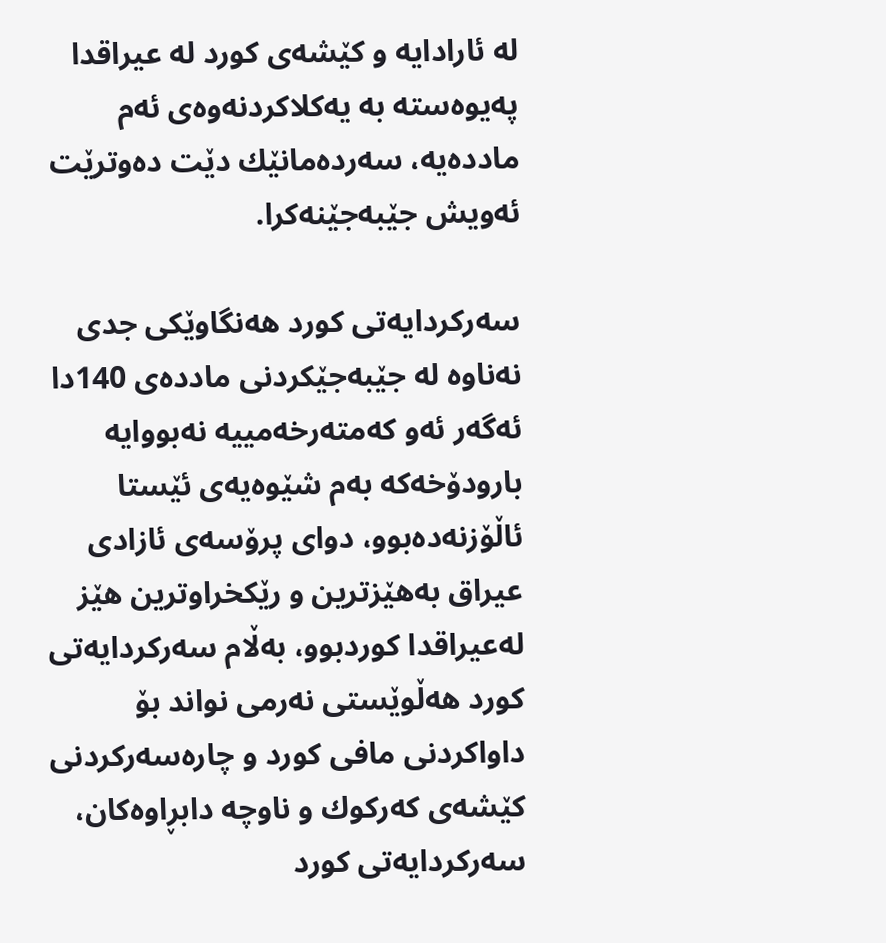له‌ ئارادایه‌ و كێشه‌ی‌ كورد له‌ عیراقدا په‌یوه‌سته‌ به‌ یه‌كلاكردنه‌وه‌ی‌ ئه‌م مادده‌یه‌، سه‌رده‌مانێك دێت ده‌وترێت ئه‌ویش جێبه‌جێنه‌كرا.

سه‌ركردایه‌تی‌ كورد هه‌نگاوێكی‌ جدی‌ نه‌ناوه‌ له‌ جێبه‌جێكردنی‌ مادده‌ی‌ 140دا ئه‌گه‌ر ئه‌و كه‌مته‌رخه‌مییه‌ نه‌بووایه‌ بارودۆخه‌كه‌ به‌م شێوه‌یه‌ی‌ ئێستا ئاڵۆزنه‌ده‌بوو، دوای‌ پرۆسه‌ی‌ ئازادی‌ عیراق به‌هێزترین و رێكخراوترین هێز له‌عیراقدا كوردبوو، به‌ڵام سه‌ركردایه‌تی‌ كورد هه‌ڵوێستی‌ نه‌رمی‌ نواند بۆ داواكردنی‌ مافی‌ كورد و چاره‌سه‌ركردنی‌ كێشه‌ی‌ كه‌ركوك و ناوچه‌ دابڕاوه‌كان، سه‌ركردایه‌تی‌ كورد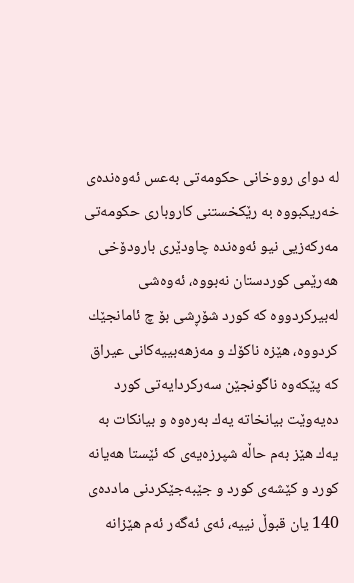له‌ دوای‌ رووخانی‌ حكومه‌تی‌ به‌عس ئه‌وه‌نده‌ی‌ خه‌ریكبووه‌ به‌ رێكخستنی‌ كاروباری‌ حكومه‌تی‌ مه‌ركه‌زیی‌ نیو ئه‌وه‌نده‌ چاودێری‌ بارودۆخی‌ هه‌رێمی‌ كوردستان نه‌بووه‌، ئه‌وه‌شی‌ له‌بیركردووه‌ كه‌ كورد شۆڕشی‌ بۆ چ ئامانجێك كردووه‌، هێزه‌ ناكۆك و مه‌زهه‌بییه‌كانی‌ عیراق كه‌ پێكه‌وه‌ ناگونجێن سه‌ركردایه‌تی‌ كورد ده‌یه‌وێت بیانخاته‌ یه‌ك به‌ره‌وه‌ و بیانكات به‌ یه‌ك هێز به‌م حاڵه‌ شپرزه‌یه‌ی‌ كه‌ ئێستا هه‌یانه‌ كورد و كێشه‌ی‌ كورد و جێبه‌جێكردنی‌ مادده‌ی‌ 140 یان قبوڵ نییه‌، ئه‌ی‌ ئه‌گه‌ر ئه‌م هێزانه‌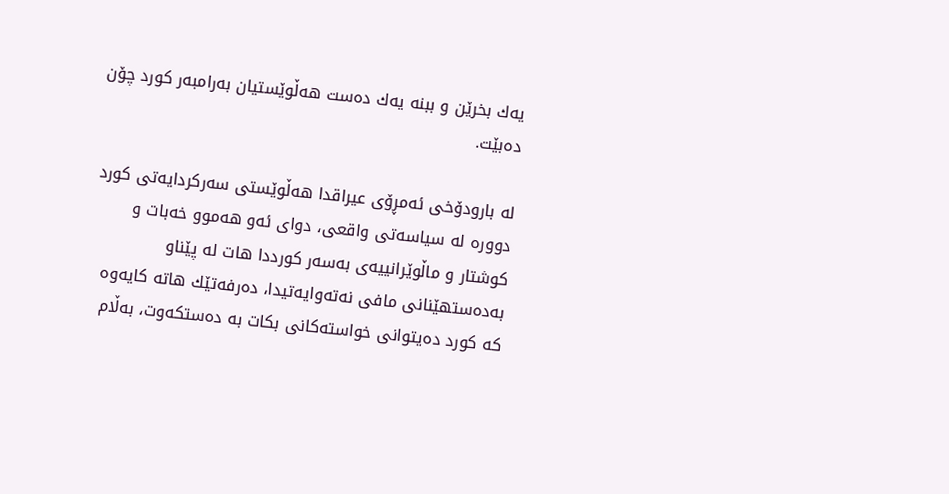یه‌ك بخرێن و ببنه‌ یه‌ك ده‌ست هه‌ڵوێستیان به‌رامبه‌ر كورد چۆن ده‌بێت.

له‌ بارودۆخی‌ ئه‌مڕۆی‌ عیراقدا هه‌ڵوێستی‌ سه‌ركردایه‌تی‌ كورد دووره‌ له‌ سیاسه‌تی‌ واقعی‌، دوای‌ ئه‌و هه‌موو خه‌بات و كوشتار و ماڵوێرانییه‌ی‌ به‌سه‌ر كورددا هات له‌ پێناو به‌ده‌ستهێنانی‌ مافی‌ نه‌ته‌وایه‌تیدا، ده‌رفه‌تێك هاته‌ كایه‌وه‌ كه‌ كورد ده‌یتوانی‌ خواسته‌كانی‌ بكات به‌ ده‌ستكه‌وت، به‌ڵام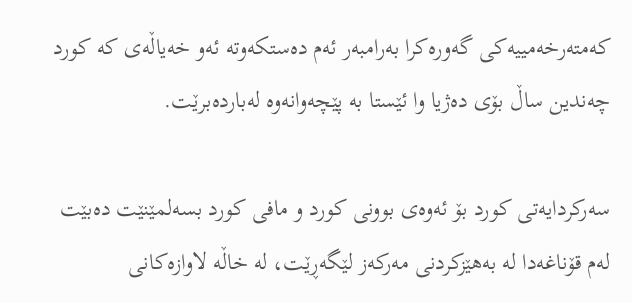كه‌مته‌رخه‌مییه‌كی‌ گه‌وره‌كرا به‌رامبه‌ر ئه‌م ده‌ستكه‌وته‌ ئه‌و خه‌یاڵه‌ی‌ كه‌ كورد چه‌ندین ساڵ بۆی‌ ده‌ژیا وا ئێستا به‌ پێچه‌وانه‌وه‌ له‌بارده‌برێت.

سه‌ركردایه‌تی‌ كورد بۆ ئه‌وه‌ی‌ بوونی‌ كورد و مافی‌ كورد بسه‌لمێنێت ده‌بێت له‌م قۆناغه‌دا له‌ به‌هێزكردنی‌ مه‌ركه‌ز لێگه‌ڕێت، له‌ خاڵه‌ لاوازه‌كانی‌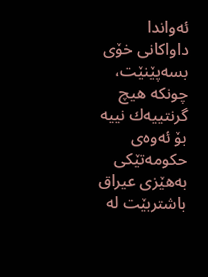ئه‌واندا داواكانی‌ خۆی‌ بسه‌پێنێت، چونكه‌ هیچ گرنتییه‌ك نییه‌ بۆ ئه‌وه‌ی‌ حكومه‌تێكی‌ به‌هێزی‌ عیراق باشتربێت له‌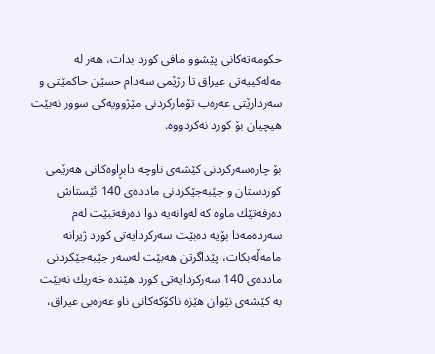حكومه‌ته‌كانی‌ پێشوو مافی‌ كورد بدات، هه‌ر له‌ مه‌له‌كییه‌تی‌ عیراق تا رژێمی‌ سه‌دام حسێن حاكمێتی‌ و سه‌ردارێتی‌ عه‌ره‌ب تۆماركردنی‌ مێژوویه‌كی‌ سوور نه‌بێت هیچیان بۆ كورد نه‌كردووه‌.

بۆ چاره‌سه‌ركردنی‌ كێشه‌ی‌ ناوچه‌ دابڕاوه‌كانی‌ هه‌رێمی‌ كوردستان و جێبه‌جێكردنی‌ مادده‌ی‌ 140 ئێستاش ده‌رفه‌تێك ماوه‌ كه‌ له‌وانه‌یه‌ دوا ده‌رفه‌تبێت له‌م سه‌رده‌مه‌دا بۆیه‌ ده‌بێت سه‌ركردایه‌تی‌ كورد ژیرانه‌ مامه‌ڵه‌بكات، پێداگرتن هه‌بێت له‌سه‌ر جێبه‌جێكردنی‌ مادده‌ی‌ 140 سه‌ركردایه‌تی كورد هێنده‌ خه‌ریك نه‌بێت به‌ كێشه‌ی‌ نێوان هێزه‌ ناكۆكه‌كانی‌ ناو عه‌ره‌بی‌ عیراق،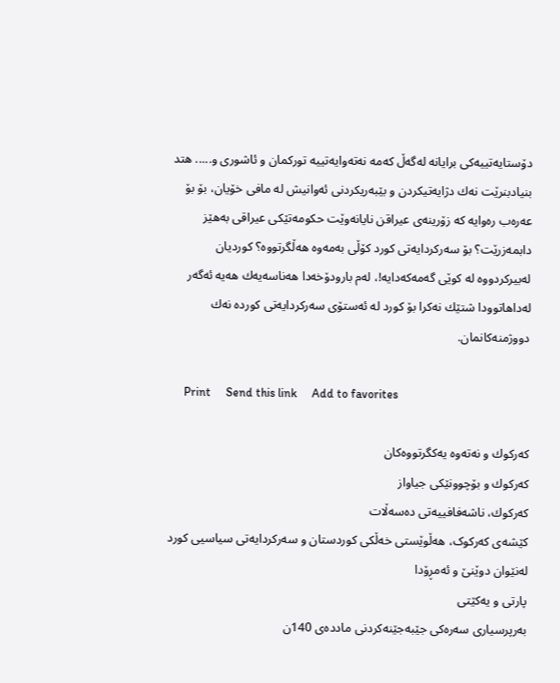دۆستایه‌تییه‌كی‌ برایانه‌ له‌گه‌ڵ كه‌مه‌ نه‌ته‌وایه‌تییه‌ توركمان و ئاشوری‌ و..... هتد بنیادبنرێت نه‌ك دژایه‌تیكردن و بێبه‌ریكردنی‌ ئه‌وانیش له‌ مافی‌ خۆیان، بۆ بۆ عه‌ره‌ب ره‌وایه‌ كه‌ زۆرینه‌ی‌ عیراقن نایانه‌وێت حكومه‌تێكی‌ عیراقی‌ به‌هێز دابمه‌زرێت؟ بۆ سه‌ركردایه‌تی‌ كورد كۆڵی‌ به‌مه‌وه‌ هه‌ڵگرتووه‌؟ كوردیان له‌بیركردووه‌ له‌ كوێی‌ گه‌مه‌كه‌دایه‌!، له‌م بارودۆخه‌دا هه‌ناسه‌یه‌ك هه‌یه‌ ئه‌گه‌ر له‌داهاتوودا شتێك نه‌كرا بۆ كورد له‌ ئه‌ستۆی‌ سه‌ركردایه‌تی‌ كورده‌ نه‌ك دووژمنه‌كانمان.

     Print     Send this link     Add to favorites

كه‌ركوك ‌و نه‌ته‌وه‌ یه‌كگرتووه‌كان
كه‌ركوك و بۆچوونێكی جیاواز
كه‌ركوك، ناشه‌فافییه‌تی‌ ده‌سه‌ڵات
کێشه‌ی که‌رکوک، هه‌ڵوێستی خه‌ڵکی کوردستان ‌و سه‌رکردایه‌تی سیاسیی کورد له‌نێوان دوێنێ ‌و ئه‌مڕۆدا
پارتی‌ و یه‌كێتی‌
به‌رپرسیاری‌ سه‌ره‌كی‌ جێبه‌جێنه‌كردنی‌ مادده‌ی‌ 140ن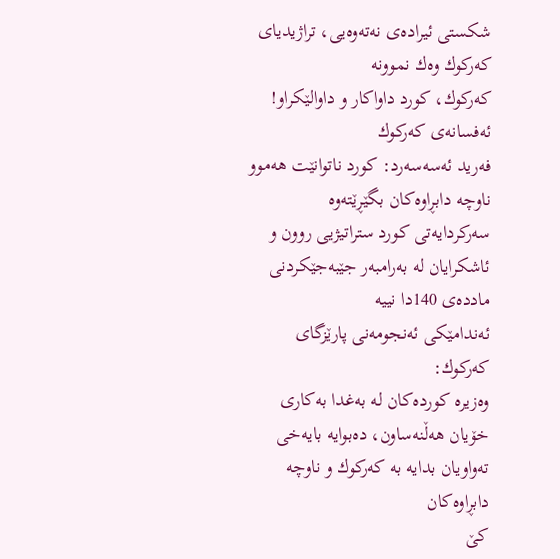شكستی‌ ئیراده‌ی‌ نه‌ته‌وه‌یی‌، تراژیدیای‌ كه‌ركوك وه‌ك نموونه‌
كه‌ركوك، كورد داواكار و داوالێكراو!
ئه‌فسانه‌ی‌ كه‌ركوك
فه‌رید ئه‌سه‌سه‌رد: كورد ناتوانێت هه‌موو ناوچه‌ دابڕاوه‌كان بگێڕێته‌وه‌
سه‌ركردایه‌تی‌ كورد ستراتیژیی‌ روون ‌و ئاشكرایان له‌ به‌رامبه‌ر جێبه‌جێكردنی‌ مادده‌ی‌ 140دا نییه‌
ئه‌ندامێكی‌ ئه‌نجومه‌نی‌ پارێزگای‌ كه‌ركوك:
وه‌زیره‌ كورده‌كان له‌ به‌غدا به‌كاری‌ خۆیان هه‌ڵنه‌ساون، ده‌بوایه‌ بایه‌خی‌ ته‌واویان بدایه‌ به‌ كه‌ركوك‌ و ناوچه‌ دابڕاوه‌كان
كێ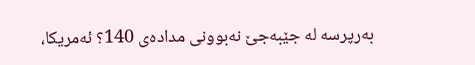به‌‌رپرسه‌‌ له‌‌ جێبه‌‌جێ نه‌‌بوونی مداده‌‌ی 140؟ ئه‌‌مریكا،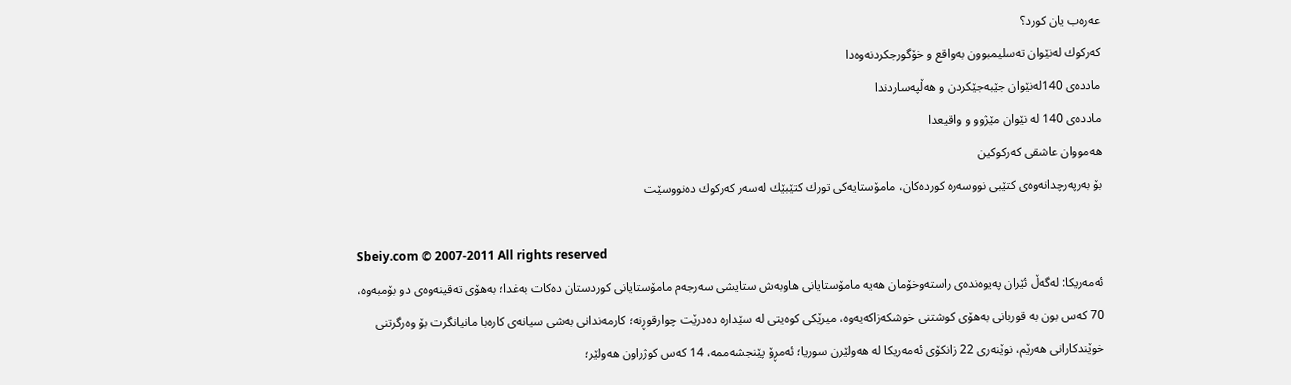عه‌‌ره‌‌ب‌ یان كورد؟
كه‌ركوك له‌نێوان ته‌سلیمبوون به‌واقع و خۆگورجكردنه‌وه‌دا
مادده‌ی 140له‌نێوان جێبه‌جێكردن و هه‌ڵپه‌ساردندا
مادده‌ی‌ 140 له‌ نێوان مێژوو و واقیعدا
هه‌مووان عاشقی‌ كه‌ركوكین
بۆ به‌رپه‌رچدانه‌وه‌ی‌ كتێبی‌ نووسه‌ره‌ كورده‌كان، مامۆستایه‌كی‌ تورك كتێبێك له‌سه‌ر كه‌ركوك ده‌نووسێت

Sbeiy.com © 2007-2011 All rights reserved
ئه‌مه‌ریكا: له‌گه‌ڵ ئێران په‌یوه‌نده‌ی‌ راسته‌وخۆمان هه‌یه‌ مامۆستایانی هاوبه‌ش ستایشی سه‌رجه‌م مامۆستایانی‌ كوردستان ده‌كات به‌غدا؛ به‌هۆی ته‌قینه‌وه‌ی دو بۆمبه‌وه، 70 كه‌س بون به‌ قوربانی‌ به‌هۆی‌ كوشتنی‌ خوشكه‌زاكه‌یه‌وه‌، میرێكی كوه‌یتی‌ له‌ سێداره‌ ده‌درێت چوارقوڕنه‌؛ كارمه‌ندانی به‌شی سیانه‌ی كاره‌با مانیانگرت بۆ وه‌رگرتنی خوێندكارانی هه‌رێم، نوێنه‌ری‌ 22 زانكۆی‌ ئه‌مه‌ریكا له‌ هه‌ولێرن سوریا؛ ئه‌مڕۆ پێنجشه‌ممه‌، 14 كه‌س كوژراون هه‌ولێر؛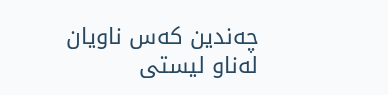چه‌ندین كه‌س ناویان له‌ناو ليستى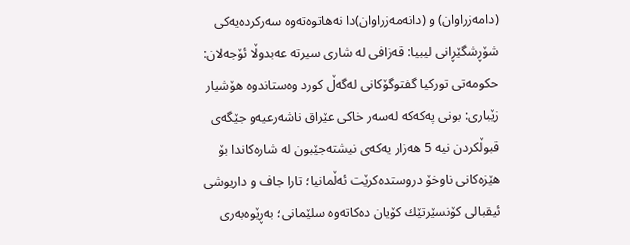(دامه‌زراوان) و (دانه‌مه‌زراوان)دا نه‌هاتوه‌ته‌وه‌ سه‌ركرده‌یه‌كی شۆڕشگێڕانی‌ لیبیا: قه‌زافی له‌ شاری‌ سیرته‌ عه‌بدوڵا ئۆجه‌لان: حكومه‌تی‌ توركیا گفتوگۆكانی‌ له‌گه‌ڵ كورد وه‌ستاندوه‌ هۆشیار زێباری‌: بونی په‌كه‌كه‌ له‌سه‌ر خاكی عێراق ناشه‌رعیه‌و جێگه‌ی‌ قبوڵكردن نیه‌ 5 هه‌زار یه‌كه‌ی‌ نیشته‌جێبون له‌ شاره‌كاندا بۆ هێزه‌كانی ناوخۆ دروستده‌كرێت ئه‌ڵمانیا؛ تارا جاف و داریوشی‌ ئیقبالی‌ كۆنسێرتێك كۆیان ده‌كاته‌وه‌ سلێمانی؛ به‌ڕێوه‌به‌ری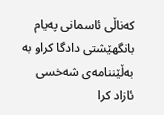كه‌ناڵی ئاسمانی په‌یام بانگهێشتی دادگا کراو به‌ به‌ڵێننامه‌ی شه‌خسی ئازاد کرا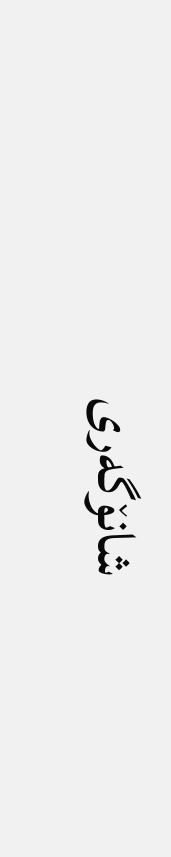شانۆگه‌ری‌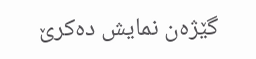گێژه‌ن نمایش ده‌كرێ